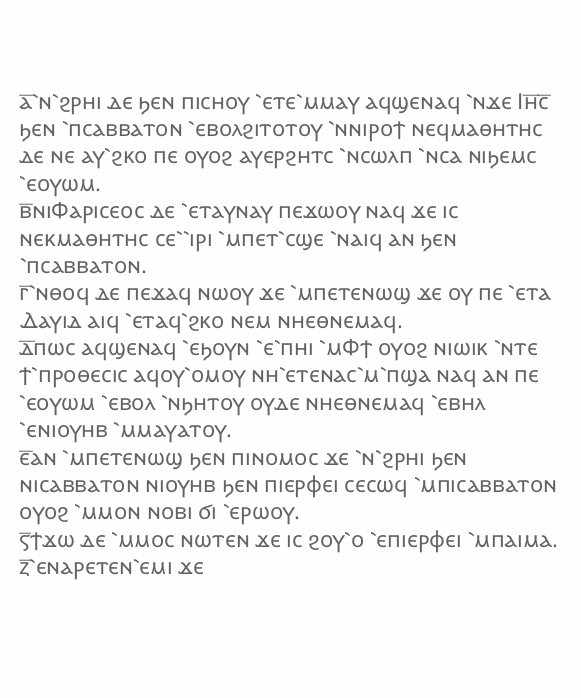ⲁ̅⳿ⲛ⳿ϩⲣⲏⲓ ⲇⲉ ϧⲉⲛ ⲡⲓⲥⲏⲟⲩ ⳿ⲉⲧⲉ⳿ⲙⲙⲁⲩ ⲁϥϣⲉⲛⲁϥ ⳿ⲛϫⲉ Ⲓⲏ̅ⲥ̅ ϧⲉⲛ ⳿ⲡⲥⲁⲃⲃⲁⲧⲟⲛ ⳿ⲉⲃⲟⲗϩⲓⲧⲟⲧⲟⲩ ⳿ⲛⲛⲓⲣⲟϯ ⲛⲉϥⲙⲁⲑⲏⲧⲏⲥ ⲇⲉ ⲛⲉ ⲁⲩ⳿ϩⲕⲟ ⲡⲉ ⲟⲩⲟϩ ⲁⲩⲉⲣϩⲏⲧⲥ ⳿ⲛⲥⲱⲗⲡ ⳿ⲛⲥⲁ ⲛⲓϧⲉⲙⲥ ⳿ⲉⲟⲩⲱⲙ.
ⲃ̅ⲛⲓⲪⲁⲣⲓⲥⲉⲟⲥ ⲇⲉ ⳿ⲉⲧⲁⲩⲛⲁⲩ ⲡⲉϫⲱⲟⲩ ⲛⲁϥ ϫⲉ ⲓⲥ ⲛⲉⲕⲙⲁⲑⲏⲧⲏⲥ ⲥⲉ⳿⳿ⲓⲣⲓ ⳿ⲙⲡⲉⲧ⳿ⲥϣⲉ ⳿ⲛⲁⲓϥ ⲁⲛ ϧⲉⲛ ⳿ⲡⲥⲁⲃⲃⲁⲧⲟⲛ.
ⲅ̅⳿ⲛⲑⲟϥ ⲇⲉ ⲡⲉϫⲁϥ ⲛⲱⲟⲩ ϫⲉ ⳿ⲙⲡⲉⲧⲉⲛⲱϣ ϫⲉ ⲟⲩ ⲡⲉ ⳿ⲉⲧⲁ Ⲇⲁⲩⲓⲇ ⲁⲓϥ ⳿ⲉⲧⲁϥ⳿ϩⲕⲟ ⲛⲉⲙ ⲛⲏⲉⲑⲛⲉⲙⲁϥ.
ⲇ̅ⲡⲱⲥ ⲁϥϣⲉⲛⲁϥ ⳿ⲉϧⲟⲩⲛ ⳿ⲉ⳿ⲡⲏⲓ ⳿ⲙⲪϯ ⲟⲩⲟϩ ⲛⲓⲱⲓⲕ ⳿ⲛⲧⲉ ϯ⳿ⲡⲣⲟⲑⲉⲥⲓⲥ ⲁϥⲟⲩ⳿ⲟⲙⲟⲩ ⲛⲏ⳿ⲉⲧⲉⲛⲁⲥ⳿ⲙ⳿ⲡϣⲁ ⲛⲁϥ ⲁⲛ ⲡⲉ ⳿ⲉⲟⲩⲱⲙ ⳿ⲉⲃⲟⲗ ⳿ⲛϧⲏⲧⲟⲩ ⲟⲩⲇⲉ ⲛⲏⲉⲑⲛⲉⲙⲁϥ ⳿ⲉⲃⲏⲗ ⳿ⲉⲛⲓⲟⲩⲏⲃ ⳿ⲙⲙⲁⲩⲁⲧⲟⲩ.
ⲉ̅ⲁⲛ ⳿ⲙⲡⲉⲧⲉⲛⲱϣ ϧⲉⲛ ⲡⲓⲛⲟⲙⲟⲥ ϫⲉ ⳿ⲛ⳿ϩⲣⲏⲓ ϧⲉⲛ ⲛⲓⲥⲁⲃⲃⲁⲧⲟⲛ ⲛⲓⲟⲩⲏⲃ ϧⲉⲛ ⲡⲓⲉⲣⲫⲉⲓ ⲥⲉⲥⲱϥ ⳿ⲙⲡⲓⲥⲁⲃⲃⲁⲧⲟⲛ ⲟⲩⲟϩ ⳿ⲙⲙⲟⲛ ⲛⲟⲃⲓ ϭⲓ ⳿ⲉⲣⲱⲟⲩ.
ⲋ̅ϯϫⲱ ⲇⲉ ⳿ⲙⲙⲟⲥ ⲛⲱⲧⲉⲛ ϫⲉ ⲓⲥ ϩⲟⲩ⳿ⲟ ⳿ⲉⲡⲓⲉⲣⲫⲉⲓ ⳿ⲙⲡⲁⲓⲙⲁ.
ⲍ̅⳿ⲉⲛⲁⲣⲉⲧⲉⲛ⳿ⲉⲙⲓ ϫⲉ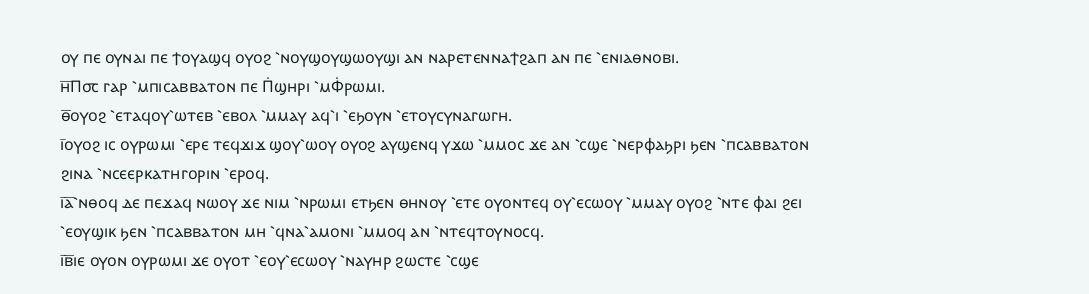ⲟⲩ ⲡⲉ ⲟⲩⲛⲁⲓ ⲡⲉ ϯⲟⲩⲁϣϥ ⲟⲩⲟϩ ⳿ⲛⲟⲩϣⲟⲩϣⲱⲟⲩϣⲓ ⲁⲛ ⲛⲁⲣⲉⲧⲉⲛⲛⲁϯϩⲁⲡ ⲁⲛ ⲡⲉ ⳿ⲉⲛⲓⲁⲑⲛⲟⲃⲓ.
ⲏ̅Ⲡ⳪ ⲅⲁⲣ ⳿ⲙⲡⲓⲥⲁⲃⲃⲁⲧⲟⲛ ⲡⲉ Ⲡ̇ϣⲏⲣⲓ ⳿ⲙⲪ̇ⲣⲱⲙⲓ.
ⲑ̅ⲟⲩⲟϩ ⳿ⲉⲧⲁϥⲟⲩ⳿ⲱⲧⲉⲃ ⳿ⲉⲃⲟⲗ ⳿ⲙⲙⲁⲩ ⲁϥ⳿ⲓ ⳿ⲉϧⲟⲩⲛ ⳿ⲉⲧⲟⲩⲥⲩⲛⲁⲅⲱⲅⲏ.
ⲓ̅ⲟⲩⲟϩ ⲓⲥ ⲟⲩⲣⲱⲙⲓ ⳿ⲉⲣⲉ ⲧⲉϥϫⲓϫ ϣⲟⲩ⳿ⲱⲟⲩ ⲟⲩⲟϩ ⲁⲩϣⲉⲛϥ ⲩϫⲱ ⳿ⲙⲙⲟⲥ ϫⲉ ⲁⲛ ⳿ⲥϣⲉ ⳿ⲛⲉⲣⲫⲁϧⲣⲓ ϧⲉⲛ ⳿ⲡⲥⲁⲃⲃⲁⲧⲟⲛ ϩⲓⲛⲁ ⳿ⲛⲥⲉⲉⲣⲕⲁⲧⲏⲅⲟⲣⲓⲛ ⳿ⲉⲣⲟϥ.
ⲓ̅ⲁ̅⳿ⲛⲑⲟϥ ⲇⲉ ⲡⲉϫⲁϥ ⲛⲱⲟⲩ ϫⲉ ⲛⲓⲙ ⳿ⲛⲣⲱⲙⲓ ⲉⲧϧⲉⲛ ⲑⲏⲛⲟⲩ ⳿ⲉⲧⲉ ⲟⲩⲟⲛⲧⲉϥ ⲟⲩ⳿ⲉⲥⲱⲟⲩ ⳿ⲙⲙⲁⲩ ⲟⲩⲟϩ ⳿ⲛⲧⲉ ⲫⲁⲓ ϩⲉⲓ ⳿ⲉⲟⲩϣⲓⲕ ϧⲉⲛ ⳿ⲡⲥⲁⲃⲃⲁⲧⲟⲛ ⲙⲏ ⳿ϥⲛⲁ⳿ⲁⲙⲟⲛⲓ ⳿ⲙⲙⲟϥ ⲁⲛ ⳿ⲛⲧⲉϥⲧⲟⲩⲛⲟⲥϥ.
ⲓ̅ⲃ̅ⲓⲉ ⲟⲩⲟⲛ ⲟⲩⲣⲱⲙⲓ ϫⲉ ⲟⲩⲟⲧ ⳿ⲉⲟⲩ⳿ⲉⲥⲱⲟⲩ ⳿ⲛⲁⲩⲏⲣ ϩⲱⲥⲧⲉ ⳿ⲥϣⲉ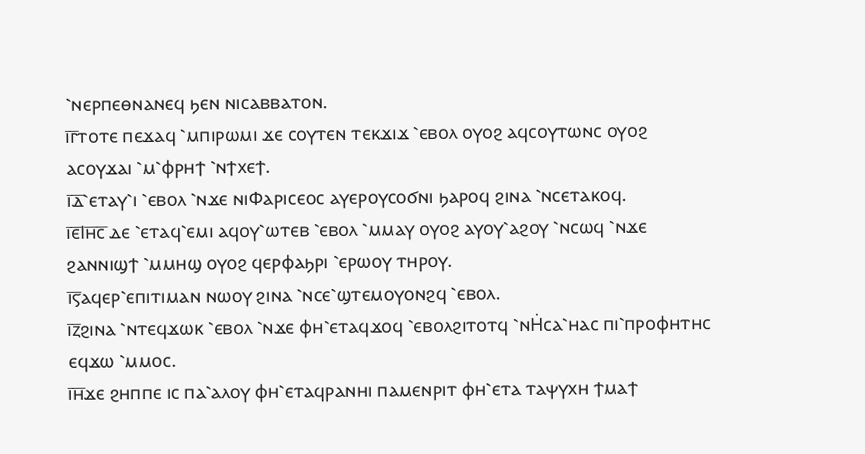⳿ⲛⲉⲣⲡⲉⲑⲛⲁⲛⲉϥ ϧⲉⲛ ⲛⲓⲥⲁⲃⲃⲁⲧⲟⲛ.
ⲓ̅ⲅ̅ⲧⲟⲧⲉ ⲡⲉϫⲁϥ ⳿ⲙⲡⲓⲣⲱⲙⲓ ϫⲉ ⲥⲟⲩⲧⲉⲛ ⲧⲉⲕϫⲓϫ ⳿ⲉⲃⲟⲗ ⲟⲩⲟϩ ⲁϥⲥⲟⲩⲧⲱⲛⲥ ⲟⲩⲟϩ ⲁⲥⲟⲩϫⲁⲓ ⳿ⲙ⳿ⲫⲣⲏϯ ⳿ⲛϯⲭⲉϯ.
ⲓ̅ⲇ̅⳿ⲉⲧⲁⲩ⳿ⲓ ⳿ⲉⲃⲟⲗ ⳿ⲛϫⲉ ⲛⲓⲪⲁⲣⲓⲥⲉⲟⲥ ⲁⲩⲉⲣⲟⲩⲥⲟϭⲛⲓ ϧⲁⲣⲟϥ ϩⲓⲛⲁ ⳿ⲛⲥⲉⲧⲁⲕⲟϥ.
ⲓ̅ⲉ̅Ⲓⲏ̅ⲥ̅ ⲇⲉ ⳿ⲉⲧⲁϥ⳿ⲉⲙⲓ ⲁϥⲟⲩ⳿ⲱⲧⲉⲃ ⳿ⲉⲃⲟⲗ ⳿ⲙⲙⲁⲩ ⲟⲩⲟϩ ⲁⲩⲟⲩ⳿ⲁϩⲟⲩ ⳿ⲛⲥⲱϥ ⳿ⲛϫⲉ ϩⲁⲛⲛⲓϣϯ ⳿ⲙⲙⲏϣ ⲟⲩⲟϩ ϥⲉⲣⲫⲁϧⲣⲓ ⳿ⲉⲣⲱⲟⲩ ⲧⲏⲣⲟⲩ.
ⲓ̅ⲋ̅ⲁϥⲉⲣ⳿ⲉⲡⲓⲧⲓⲙⲁⲛ ⲛⲱⲟⲩ ϩⲓⲛⲁ ⳿ⲛⲥⲉ⳿ϣⲧⲉⲙⲟⲩⲟⲛϩϥ ⳿ⲉⲃⲟⲗ.
ⲓ̅ⲍ̅ϩⲓⲛⲁ ⳿ⲛⲧⲉϥϫⲱⲕ ⳿ⲉⲃⲟⲗ ⳿ⲛϫⲉ ⲫⲏ⳿ⲉⲧⲁϥϫⲟϥ ⳿ⲉⲃⲟⲗϩⲓⲧⲟⲧϥ ⳿ⲛⲎ̇ⲥⲁ⳿ⲏⲁⲥ ⲡⲓ⳿ⲡⲣⲟⲫⲏⲧⲏⲥ ⲉϥϫⲱ ⳿ⲙⲙⲟⲥ.
ⲓ̅ⲏ̅ϫⲉ ϩⲏⲡⲡⲉ ⲓⲥ ⲡⲁ⳿ⲁⲗⲟⲩ ⲫⲏ⳿ⲉⲧⲁϥⲣⲁⲛⲏⲓ ⲡⲁⲙⲉⲛⲣⲓⲧ ⲫⲏ⳿ⲉⲧⲁ ⲧⲁⲯⲩⲭⲏ ϯⲙⲁϯ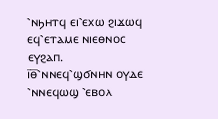⳿ⲛϧⲏⲧϥ ⲉⲓ⳿ⲉⲭⲱ ϩⲓϫⲱϥ ⲉϥ⳿ⲉⲧⲁⲙⲉ ⲛⲓⲉⲑⲛⲟⲥ ⲉⲩϩⲁⲡ.
ⲓ̅ⲑ̅⳿ⲛⲛⲉϥ⳿ϣϭⲛⲏⲛ ⲟⲩⲇⲉ ⳿ⲛⲛⲉϥⲱϣ ⳿ⲉⲃⲟⲗ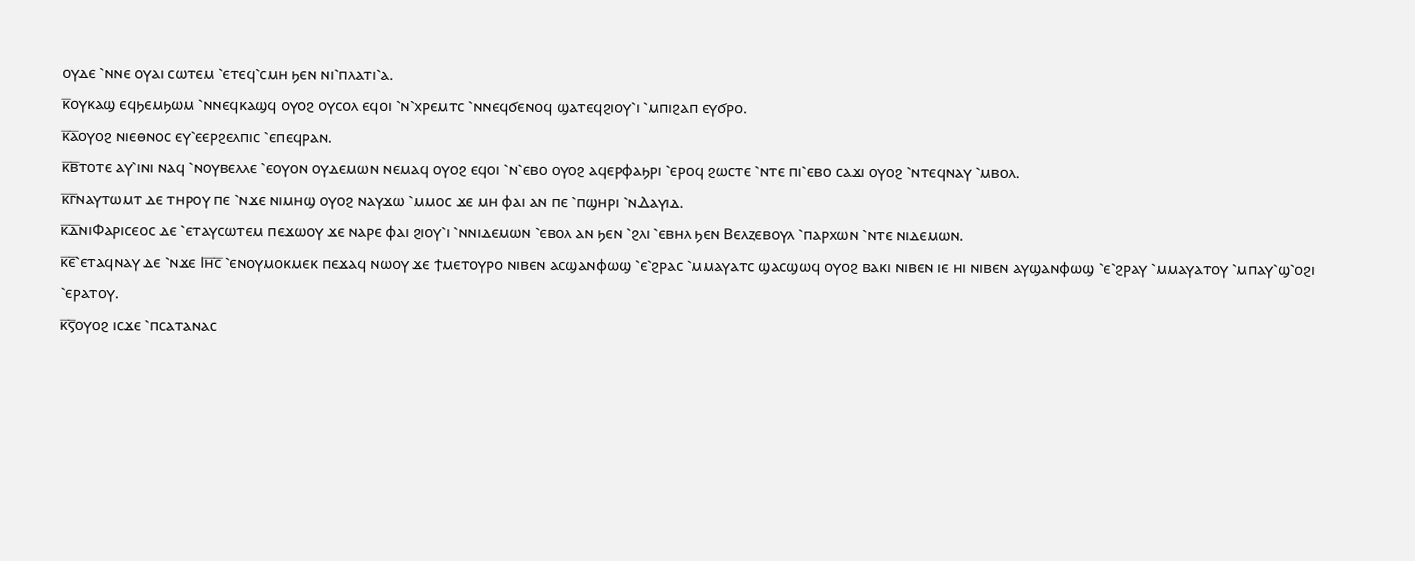ⲟⲩⲇⲉ ⳿ⲛⲛⲉ ⲟⲩⲁⲓ ⲥⲱⲧⲉⲙ ⳿ⲉⲧⲉϥ⳿ⲥⲙⲏ ϧⲉⲛ ⲛⲓ⳿ⲡⲗⲁⲧⲓ⳿ⲁ.
ⲕ̅ⲟⲩⲕⲁϣ ⲉϥϧⲉⲙϧⲱⲙ ⳿ⲛⲛⲉϥⲕⲁϣϥ ⲟⲩⲟϩ ⲟⲩⲥⲟⲗ ⲉϥⲟⲓ ⳿ⲛ⳿ⲭⲣⲉⲙⲧⲥ ⳿ⲛⲛⲉϥϭⲉⲛⲟϥ ϣⲁⲧⲉϥϩⲓⲟⲩ⳿ⲓ ⳿ⲙⲡⲓϩⲁⲡ ⲉⲩϭⲣⲟ.
ⲕ̅ⲁ̅ⲟⲩⲟϩ ⲛⲓⲉⲑⲛⲟⲥ ⲉⲩ⳿ⲉⲉⲣϩⲉⲗⲡⲓⲥ ⳿ⲉⲡⲉϥⲣⲁⲛ.
ⲕ̅ⲃ̅ⲧⲟⲧⲉ ⲁⲩ⳿ⲓⲛⲓ ⲛⲁϥ ⳿ⲛⲟⲩⲃⲉⲗⲗⲉ ⳿ⲉⲟⲩⲟⲛ ⲟⲩⲇⲉⲙⲱⲛ ⲛⲉⲙⲁϥ ⲟⲩⲟϩ ⲉϥⲟⲓ ⳿ⲛ⳿ⲉⲃⲟ ⲟⲩⲟϩ ⲁϥⲉⲣⲫⲁϧⲣⲓ ⳿ⲉⲣⲟϥ ϩⲱⲥⲧⲉ ⳿ⲛⲧⲉ ⲡⲓ⳿ⲉⲃⲟ ⲥⲁϫⲓ ⲟⲩⲟϩ ⳿ⲛⲧⲉϥⲛⲁⲩ ⳿ⲙⲃⲟⲗ.
ⲕ̅ⲅ̅ⲛⲁⲩⲧⲱⲙⲧ ⲇⲉ ⲧⲏⲣⲟⲩ ⲡⲉ ⳿ⲛϫⲉ ⲛⲓⲙⲏϣ ⲟⲩⲟϩ ⲛⲁⲩϫⲱ ⳿ⲙⲙⲟⲥ ϫⲉ ⲙⲏ ⲫⲁⲓ ⲁⲛ ⲡⲉ ⳿ⲡϣⲏⲣⲓ ⳿ⲛⲆⲁⲩⲓⲇ.
ⲕ̅ⲇ̅ⲛⲓⲪⲁⲣⲓⲥⲉⲟⲥ ⲇⲉ ⳿ⲉⲧⲁⲩⲥⲱⲧⲉⲙ ⲡⲉϫⲱⲟⲩ ϫⲉ ⲛⲁⲣⲉ ⲫⲁⲓ ϩⲓⲟⲩ⳿ⲓ ⳿ⲛⲛⲓⲇⲉⲙⲱⲛ ⳿ⲉⲃⲟⲗ ⲁⲛ ϧⲉⲛ ⳿ϩⲗⲓ ⳿ⲉⲃⲏⲗ ϧⲉⲛ Ⲃⲉⲗⲍⲉⲃⲟⲩⲗ ⳿ⲡⲁⲣⲭⲱⲛ ⳿ⲛⲧⲉ ⲛⲓⲇⲉⲙⲱⲛ.
ⲕ̅ⲉ̅⳿ⲉⲧⲁϥⲛⲁⲩ ⲇⲉ ⳿ⲛϫⲉ Ⲓⲏ̅ⲥ̅ ⳿ⲉⲛⲟⲩⲙⲟⲕⲙⲉⲕ ⲡⲉϫⲁϥ ⲛⲱⲟⲩ ϫⲉ ϯⲙⲉⲧⲟⲩⲣⲟ ⲛⲓⲃⲉⲛ ⲁⲥϣⲁⲛⲫⲱϣ ⳿ⲉ⳿ϩⲣⲁⲥ ⳿ⲙⲙⲁⲩⲁⲧⲥ ϣⲁⲥϣⲱϥ ⲟⲩⲟϩ ⲃⲁⲕⲓ ⲛⲓⲃⲉⲛ ⲓⲉ ⲏⲓ ⲛⲓⲃⲉⲛ ⲁⲩϣⲁⲛⲫⲱϣ ⳿ⲉ⳿ϩⲣⲁⲩ ⳿ⲙⲙⲁⲩⲁⲧⲟⲩ ⳿ⲙⲡⲁⲩ⳿ϣ⳿ⲟϩⲓ ⳿ⲉⲣⲁⲧⲟⲩ.
ⲕ̅ⲋ̅ⲟⲩⲟϩ ⲓⲥϫⲉ ⳿ⲡⲥⲁⲧⲁⲛⲁⲥ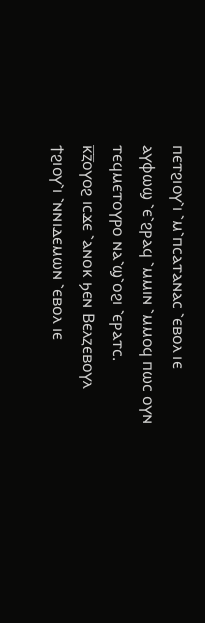ⲡⲉⲧϩⲓⲟⲩ⳿ⲓ ⳿ⲙ⳿ⲡⲥⲁⲧⲁⲛⲁⲥ ⳿ⲉⲃⲟⲗ ⲓⲉ ⲁⲩⲫⲱϣ ⳿ⲉ⳿ϩⲣⲁϥ ⳿ⲙⲙⲓⲛ ⳿ⲙⲙⲟϥ ⲡⲱⲥ ⲟⲩⲛ ⲧⲉϥⲙⲉⲧⲟⲩⲣⲟ ⲛⲁ⳿ϣ⳿ⲟϩⲓ ⳿ⲉⲣⲁⲧⲥ.
ⲕ̅ⲍ̅ⲟⲩⲟϩ ⲓⲥϫⲉ ⳿ⲁⲛⲟⲕ ϧⲉⲛ Ⲃⲉⲗⲍⲉⲃⲟⲩⲗ ϯϩⲓⲟⲩ⳿ⲓ ⳿ⲛⲛⲓⲇⲉⲙⲱⲛ ⳿ⲉⲃⲟⲗ ⲓⲉ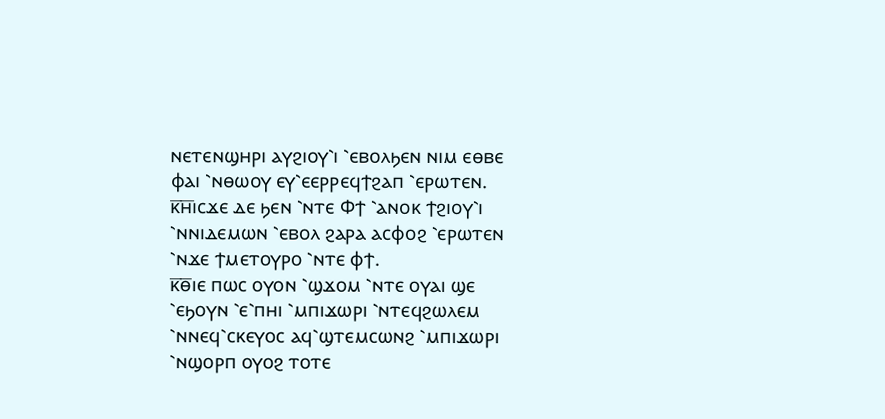ⲛⲉⲧⲉⲛϣⲏⲣⲓ ⲁⲩϩⲓⲟⲩ⳿ⲓ ⳿ⲉⲃⲟⲗϧⲉⲛ ⲛⲓⲙ ⲉⲑⲃⲉ ⲫⲁⲓ ⳿ⲛⲑⲱⲟⲩ ⲉⲩ⳿ⲉⲉⲣⲣⲉϥϯϩⲁⲡ ⳿ⲉⲣⲱⲧⲉⲛ.
ⲕ̅ⲏ̅ⲓⲥϫⲉ ⲇⲉ ϧⲉⲛ ⳿ⲛⲧⲉ Ⲫϯ ⳿ⲁⲛⲟⲕ ϯϩⲓⲟⲩ⳿ⲓ ⳿ⲛⲛⲓⲇⲉⲙⲱⲛ ⳿ⲉⲃⲟⲗ ϩⲁⲣⲁ ⲁⲥⲫⲟϩ ⳿ⲉⲣⲱⲧⲉⲛ ⳿ⲛϫⲉ ϯⲙⲉⲧⲟⲩⲣⲟ ⳿ⲛⲧⲉ ⲫϯ.
ⲕ̅ⲑ̅ⲓⲉ ⲡⲱⲥ ⲟⲩⲟⲛ ⳿ϣϫⲟⲙ ⳿ⲛⲧⲉ ⲟⲩⲁⲓ ϣⲉ ⳿ⲉϧⲟⲩⲛ ⳿ⲉ⳿ⲡⲏⲓ ⳿ⲙⲡⲓϫⲱⲣⲓ ⳿ⲛⲧⲉϥϩⲱⲗⲉⲙ ⳿ⲛⲛⲉϥ⳿ⲥⲕⲉⲩⲟⲥ ⲁϥ⳿ϣⲧⲉⲙⲥⲱⲛϩ ⳿ⲙⲡⲓϫⲱⲣⲓ ⳿ⲛϣⲟⲣⲡ ⲟⲩⲟϩ ⲧⲟⲧⲉ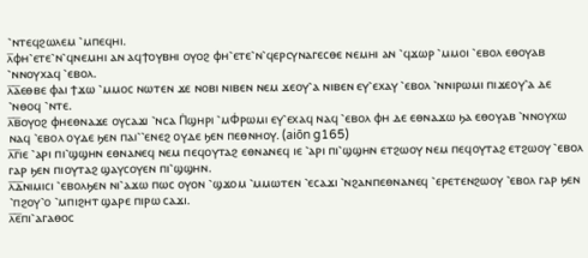⳿ⲛⲧⲉϥϩⲱⲗⲉⲙ ⳿ⲙⲡⲉϥⲏⲓ.
ⲗ̅ⲫⲏ⳿ⲉⲧⲉ⳿ⲛ⳿ϥⲛⲉⲙⲏⲓ ⲁⲛ ⲁϥϯⲟⲩⲃⲏⲓ ⲟⲩⲟϩ ⲫⲏ⳿ⲉⲧⲉ⳿ⲛ⳿ϥⲉⲣⲥⲩⲛⲁⲅⲉⲥⲑⲉ ⲛⲉⲙⲏⲓ ⲁⲛ ⳿ϥϫⲱⲣ ⳿ⲙⲙⲟⲓ ⳿ⲉⲃⲟⲗ ⲉⲑⲟⲩⲁⲃ ⳿ⲛⲛⲟⲩⲭⲁϥ ⳿ⲉⲃⲟⲗ.
ⲗ̅ⲁ̅ⲉⲑⲃⲉ ⲫⲁⲓ ϯϫⲱ ⳿ⲙⲙⲟⲥ ⲛⲱⲧⲉⲛ ϫⲉ ⲛⲟⲃⲓ ⲛⲓⲃⲉⲛ ⲛⲉⲙ ϫⲉⲟⲩ⳿ⲁ ⲛⲓⲃⲉⲛ ⲉⲩ⳿ⲉⲭⲁⲩ ⳿ⲉⲃⲟⲗ ⳿ⲛⲛⲓⲣⲱⲙⲓ ⲡⲓϫⲉⲟⲩ⳿ⲁ ⲇⲉ ⳿ⲛⲑⲟϥ ⳿ⲛⲧⲉ.
ⲗ̅ⲃ̅ⲟⲩⲟϩ ⲫⲏⲉⲑⲛⲁϫⲉ ⲟⲩⲥⲁϫⲓ ⳿ⲛⲥⲁ Ⲡ̇ϣⲏⲣⲓ ⳿ⲙⲪ̇ⲣⲱⲙⲓ ⲉⲩ⳿ⲉⲭⲁϥ ⲛⲁϥ ⳿ⲉⲃⲟⲗ ⲫⲏ ⲇⲉ ⲉⲑⲛⲁϫⲱ ϧⲁ ⲉⲑⲟⲩⲁⲃ ⳿ⲛⲛⲟⲩⲭⲱ ⲛⲁϥ ⳿ⲉⲃⲟⲗ ⲟⲩⲇⲉ ϧⲉⲛ ⲡⲁⲓ⳿⳿ⲉⲛⲉϩ ⲟⲩⲇⲉ ϧⲉⲛ ⲡⲉⲑⲛⲏⲟⲩ. (aiōn g165)
ⲗ̅ⲅ̅ⲓⲉ ⳿ⲁⲣⲓ ⲡⲓ⳿ϣϣⲏⲛ ⲉⲑⲛⲁⲛⲉϥ ⲛⲉⲙ ⲡⲉϥⲟⲩⲧⲁϩ ⲉⲑⲛⲁⲛⲉϥ ⲓⲉ ⳿ⲁⲣⲓ ⲡⲓ⳿ϣϣⲏⲛ ⲉⲧϩⲱⲟⲩ ⲛⲉⲙ ⲡⲉϥⲟⲩⲧⲁϩ ⲉⲧϩⲱⲟⲩ ⳿ⲉⲃⲟⲗ ⲅⲁⲣ ϧⲉⲛ ⲡⲓⲟⲩⲧⲁϩ ϣⲁⲩⲥⲟⲩⲉⲛ ⲡⲓ⳿ϣϣⲏⲛ.
ⲗ̅ⲇ̅ⲛⲓⲙⲓⲥⲓ ⳿ⲉⲃⲟⲗϧⲉⲛ ⲛⲓ⳿ⲁϫⲱ ⲡⲱⲥ ⲟⲩⲟⲛ ⳿ϣϫⲟⲙ ⳿ⲙⲙⲱⲧⲉⲛ ⳿ⲉⲥⲁϫⲓ ⳿ⲛϩⲁⲛⲡⲉⲑⲛⲁⲛⲉϥ ⳿ⲉⲣⲉⲧⲉⲛϩⲱⲟⲩ ⳿ⲉⲃⲟⲗ ⲅⲁⲣ ϧⲉⲛ ⳿ⲡϩⲟⲩ⳿ⲟ ⳿ⲙⲡⲓϩⲏⲧ ϣⲁⲣⲉ ⲡⲓⲣⲱ ⲥⲁϫⲓ.
ⲗ̅ⲉ̅ⲡⲓ⳿ⲁⲅⲁⲑⲟⲥ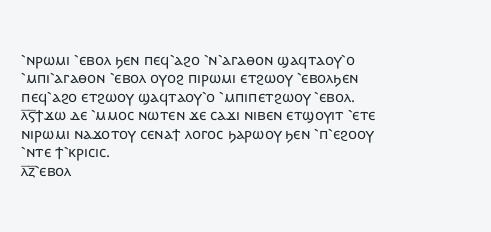⳿ⲛⲣⲱⲙⲓ ⳿ⲉⲃⲟⲗ ϧⲉⲛ ⲡⲉϥ⳿ⲁϩⲟ ⳿ⲛ⳿ⲁⲅⲁⲑⲟⲛ ϣⲁϥⲧⲁⲟⲩ⳿ⲟ ⳿ⲙⲡⲓ⳿ⲁⲅⲁⲑⲟⲛ ⳿ⲉⲃⲟⲗ ⲟⲩⲟϩ ⲡⲓⲣⲱⲙⲓ ⲉⲧϩⲱⲟⲩ ⳿ⲉⲃⲟⲗϧⲉⲛ ⲡⲉϥ⳿ⲁϩⲟ ⲉⲧϩⲱⲟⲩ ϣⲁϥⲧⲁⲟⲩ⳿ⲟ ⳿ⲙⲡⲓⲡⲉⲧϩⲱⲟⲩ ⳿ⲉⲃⲟⲗ.
ⲗ̅ⲋ̅ϯϫⲱ ⲇⲉ ⳿ⲙⲙⲟⲥ ⲛⲱⲧⲉⲛ ϫⲉ ⲥⲁϫⲓ ⲛⲓⲃⲉⲛ ⲉⲧϣⲟⲩⲓⲧ ⳿ⲉⲧⲉ ⲛⲓⲣⲱⲙⲓ ⲛⲁϫⲟⲧⲟⲩ ⲥⲉⲛⲁϯ ⲗⲟⲅⲟⲥ ϧⲁⲣⲱⲟⲩ ϧⲉⲛ ⳿ⲡ⳿ⲉϩⲟⲟⲩ ⳿ⲛⲧⲉ ϯ⳿ⲕⲣⲓⲥⲓⲥ.
ⲗ̅ⲍ̅⳿ⲉⲃⲟⲗ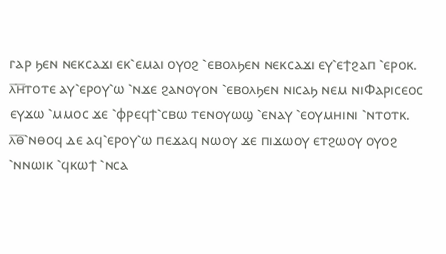ⲅⲁⲣ ϧⲉⲛ ⲛⲉⲕⲥⲁϫⲓ ⲉⲕ⳿ⲉⲙⲁⲓ ⲟⲩⲟϩ ⳿ⲉⲃⲟⲗϧⲉⲛ ⲛⲉⲕⲥⲁϫⲓ ⲉⲩ⳿ⲉϯϩⲁⲡ ⳿ⲉⲣⲟⲕ.
ⲗ̅ⲏ̅ⲧⲟⲧⲉ ⲁⲩ⳿ⲉⲣⲟⲩ⳿ⲱ ⳿ⲛϫⲉ ϩⲁⲛⲟⲩⲟⲛ ⳿ⲉⲃⲟⲗϧⲉⲛ ⲛⲓⲥⲁϧ ⲛⲉⲙ ⲛⲓⲪⲁⲣⲓⲥⲉⲟⲥ ⲉⲩϫⲱ ⳿ⲙⲙⲟⲥ ϫⲉ ⳿ⲫⲣⲉϥϯ⳿ⲥⲃⲱ ⲧⲉⲛⲟⲩⲱϣ ⳿ⲉⲛⲁⲩ ⳿ⲉⲟⲩⲙⲏⲓⲛⲓ ⳿ⲛⲧⲟⲧⲕ.
ⲗ̅ⲑ̅⳿ⲛⲑⲟϥ ⲇⲉ ⲁϥ⳿ⲉⲣⲟⲩ⳿ⲱ ⲡⲉϫⲁϥ ⲛⲱⲟⲩ ϫⲉ ⲡⲓϫⲱⲟⲩ ⲉⲧϩⲱⲟⲩ ⲟⲩⲟϩ ⳿ⲛⲛⲱⲓⲕ ⳿ϥⲕⲱϯ ⳿ⲛⲥⲁ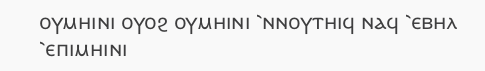ⲟⲩⲙⲏⲓⲛⲓ ⲟⲩⲟϩ ⲟⲩⲙⲏⲓⲛⲓ ⳿ⲛⲛⲟⲩⲧⲏⲓϥ ⲛⲁϥ ⳿ⲉⲃⲏⲗ ⳿ⲉⲡⲓⲙⲏⲓⲛⲓ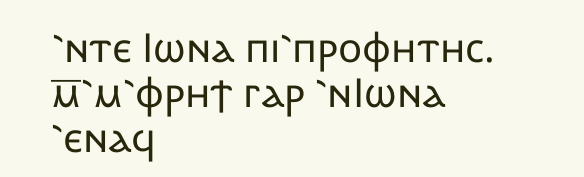⳿ⲛⲧⲉ Ⲓⲱⲛⲁ ⲡⲓ⳿ⲡⲣⲟⲫⲏⲧⲏⲥ.
ⲙ̅⳿ⲙ⳿ⲫⲣⲏϯ ⲅⲁⲣ ⳿ⲛⲒⲱⲛⲁ ⳿ⲉⲛⲁϥ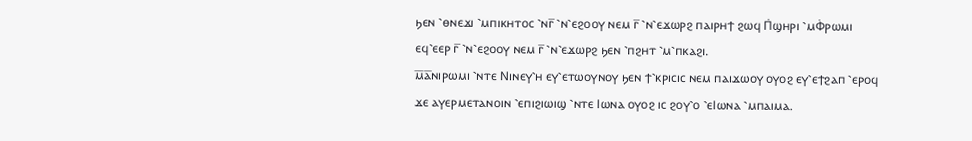ϧⲉⲛ ⳿ⲑⲛⲉϫⲓ ⳿ⲙⲡⲓⲕⲏⲧⲟⲥ ⳿ⲛⲅ̅ ⳿ⲛ⳿ⲉϩⲟⲟⲩ ⲛⲉⲙ ⲅ̅ ⳿ⲛ⳿ⲉϫⲱⲣϩ ⲡⲁⲓⲣⲏϯ ϩⲱϥ Ⲡ̇ϣⲏⲣⲓ ⳿ⲙⲪ̇ⲣⲱⲙⲓ ⲉϥ⳿ⲉⲉⲣ ⲅ̅ ⳿ⲛ⳿ⲉϩⲟⲟⲩ ⲛⲉⲙ ⲅ̅ ⳿ⲛ⳿ⲉϫⲱⲣϩ ϧⲉⲛ ⳿ⲡϩⲏⲧ ⳿ⲙ⳿ⲡⲕⲁϩⲓ.
ⲙ̅ⲁ̅ⲛⲓⲣⲱⲙⲓ ⳿ⲛⲧⲉ Ⲛⲓⲛⲉⲩ⳿ⲏ ⲉⲩ⳿ⲉⲧⲱⲟⲩⲛⲟⲩ ϧⲉⲛ ϯ⳿ⲕⲣⲓⲥⲓⲥ ⲛⲉⲙ ⲡⲁⲓϫⲱⲟⲩ ⲟⲩⲟϩ ⲉⲩ⳿ⲉϯϩⲁⲡ ⳿ⲉⲣⲟϥ ϫⲉ ⲁⲩⲉⲣⲙⲉⲧⲁⲛⲟⲓⲛ ⳿ⲉⲡⲓϩⲓⲱⲓϣ ⳿ⲛⲧⲉ Ⲓⲱⲛⲁ ⲟⲩⲟϩ ⲓⲥ ϩⲟⲩ⳿ⲟ ⳿ⲉⲒⲱⲛⲁ ⳿ⲙⲡⲁⲓⲙⲁ.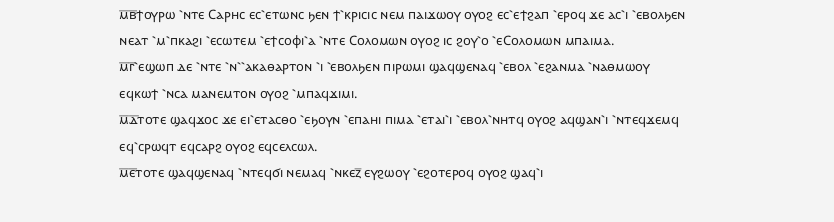ⲙ̅ⲃ̅ϯⲟⲩⲣⲱ ⳿ⲛⲧⲉ Ⲥⲁⲣⲏⲥ ⲉⲥ⳿ⲉⲧⲱⲛⲥ ϧⲉⲛ ϯ⳿ⲕⲣⲓⲥⲓⲥ ⲛⲉⲙ ⲡⲁⲓϫⲱⲟⲩ ⲟⲩⲟϩ ⲉⲥ⳿ⲉϯϩⲁⲡ ⳿ⲉⲣⲟϥ ϫⲉ ⲁⲥ⳿ⲓ ⳿ⲉⲃⲟⲗϧⲉⲛ ⲛⲉⲁⲧ ⳿ⲙ⳿ⲡⲕⲁϩⲓ ⳿ⲉⲥⲱⲧⲉⲙ ⳿ⲉϯⲥⲟⲫⲓ⳿ⲁ ⳿ⲛⲧⲉ Ⲥⲟⲗⲟⲙⲱⲛ ⲟⲩⲟϩ ⲓⲥ ϩⲟⲩ⳿ⲟ ⳿ⲉⲤⲟⲗⲟⲙⲱⲛ ⲙⲡⲁⲓⲙⲁ.
ⲙ̅ⲅ̅⳿ⲉϣⲱⲡ ⲇⲉ ⳿ⲛⲧⲉ ⳿ⲛ⳿⳿ⲁⲕⲁⲑⲁⲣⲧⲟⲛ ⳿ⲓ ⳿ⲉⲃⲟⲗϧⲉⲛ ⲡⲓⲣⲱⲙⲓ ϣⲁϥϣⲉⲛⲁϥ ⳿ⲉⲃⲟⲗ ⳿ⲉϩⲁⲛⲙⲁ ⳿ⲛⲁⲑⲙⲱⲟⲩ ⲉϥⲕⲱϯ ⳿ⲛⲥⲁ ⲙⲁⲛⲉⲙⲧⲟⲛ ⲟⲩⲟϩ ⳿ⲙⲡⲁϥϫⲓⲙⲓ.
ⲙ̅ⲇ̅ⲧⲟⲧⲉ ϣⲁϥϫⲟⲥ ϫⲉ ⲉⲓ⳿ⲉⲧⲁⲥⲑⲟ ⳿ⲉϧⲟⲩⲛ ⳿ⲉⲡⲁⲏⲓ ⲡⲓⲙⲁ ⳿ⲉⲧⲁⲓ⳿ⲓ ⳿ⲉⲃⲟⲗ⳿ⲛⲏⲧϥ ⲟⲩⲟϩ ⲁϥϣⲁⲛ⳿ⲓ ⳿ⲛⲧⲉϥϫⲉⲙϥ ⲉϥ⳿ⲥⲣⲱϥⲧ ⲉϥⲥⲁⲣϩ ⲟⲩⲟϩ ⲉϥⲥⲉⲗⲥⲱⲗ.
ⲙ̅ⲉ̅ⲧⲟⲧⲉ ϣⲁϥϣⲉⲛⲁϥ ⳿ⲛⲧⲉϥϭⲓ ⲛⲉⲙⲁϥ ⳿ⲛⲕⲉⲍ̅ ⲉⲩϩⲱⲟⲩ ⳿ⲉϩⲟⲧⲉⲣⲟϥ ⲟⲩⲟϩ ϣⲁϥ⳿ⲓ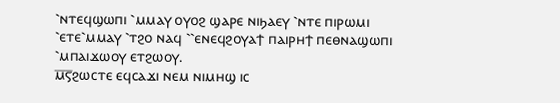⳿ⲛⲧⲉϥϣⲱⲡⲓ ⳿ⲙⲙⲁⲩ ⲟⲩⲟϩ ϣⲁⲣⲉ ⲛⲓϧⲁⲉⲩ ⳿ⲛⲧⲉ ⲡⲓⲣⲱⲙⲓ ⳿ⲉⲧⲉ⳿ⲙⲙⲁⲩ ⳿ⲧϩⲟ ⲛⲁϥ ⳿⳿ⲉⲛⲉϥϩⲟⲩⲁϯ ⲡⲁⲓⲣⲏϯ ⲡⲉⲑⲛⲁϣⲱⲡⲓ ⳿ⲙⲡⲁⲓϫⲱⲟⲩ ⲉⲧϩⲱⲟⲩ.
ⲙ̅ⲋ̅ϩⲱⲥⲧⲉ ⲉϥⲥⲁϫⲓ ⲛⲉⲙ ⲛⲓⲙⲏϣ ⲓⲥ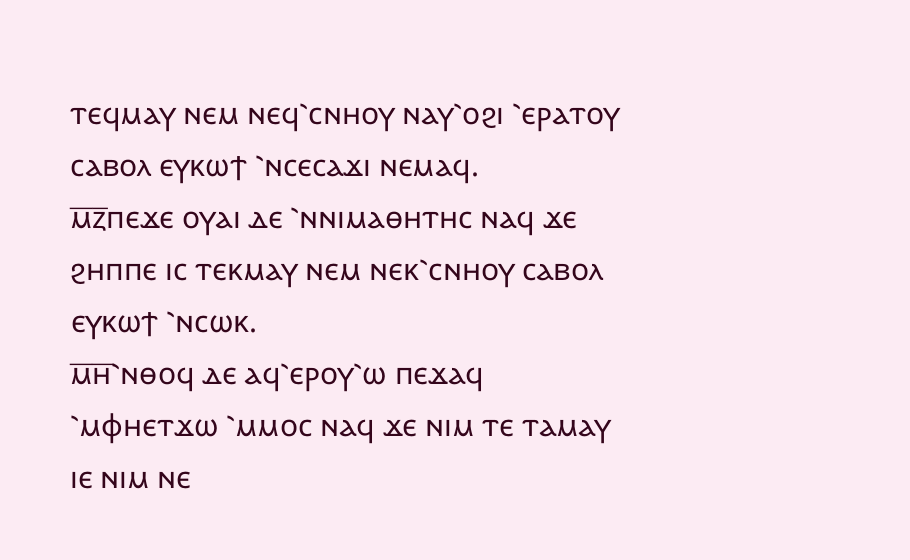ⲧⲉϥⲙⲁⲩ ⲛⲉⲙ ⲛⲉϥ⳿ⲥⲛⲏⲟⲩ ⲛⲁⲩ⳿ⲟϩⲓ ⳿ⲉⲣⲁⲧⲟⲩ ⲥⲁⲃⲟⲗ ⲉⲩⲕⲱϯ ⳿ⲛⲥⲉⲥⲁϫⲓ ⲛⲉⲙⲁϥ.
ⲙ̅ⲍ̅ⲡⲉϫⲉ ⲟⲩⲁⲓ ⲇⲉ ⳿ⲛⲛⲓⲙⲁⲑⲏⲧⲏⲥ ⲛⲁϥ ϫⲉ ϩⲏⲡⲡⲉ ⲓⲥ ⲧⲉⲕⲙⲁⲩ ⲛⲉⲙ ⲛⲉⲕ⳿ⲥⲛⲏⲟⲩ ⲥⲁⲃⲟⲗ ⲉⲩⲕⲱϯ ⳿ⲛⲥⲱⲕ.
ⲙ̅ⲏ̅⳿ⲛⲑⲟϥ ⲇⲉ ⲁϥ⳿ⲉⲣⲟⲩ⳿ⲱ ⲡⲉϫⲁϥ ⳿ⲙⲫⲏⲉⲧϫⲱ ⳿ⲙⲙⲟⲥ ⲛⲁϥ ϫⲉ ⲛⲓⲙ ⲧⲉ ⲧⲁⲙⲁⲩ ⲓⲉ ⲛⲓⲙ ⲛⲉ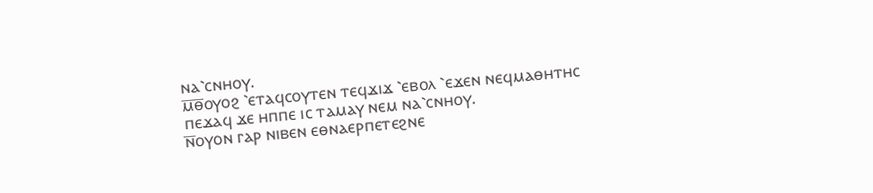ⲛⲁ⳿ⲥⲛⲏⲟⲩ.
ⲙ̅ⲑ̅ⲟⲩⲟϩ ⳿ⲉⲧⲁϥⲥⲟⲩⲧⲉⲛ ⲧⲉϥϫⲓϫ ⳿ⲉⲃⲟⲗ ⳿ⲉϫⲉⲛ ⲛⲉϥⲙⲁⲑⲏⲧⲏⲥ ⲡⲉϫⲁϥ ϫⲉ ⲏⲡⲡⲉ ⲓⲥ ⲧⲁⲙⲁⲩ ⲛⲉⲙ ⲛⲁ⳿ⲥⲛⲏⲟⲩ.
ⲛ̅ⲟⲩⲟⲛ ⲅⲁⲣ ⲛⲓⲃⲉⲛ ⲉⲑⲛⲁⲉⲣⲡⲉⲧⲉϩⲛⲉ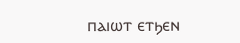ⲡⲁⲓⲱⲧ ⲉⲧϧⲉⲛ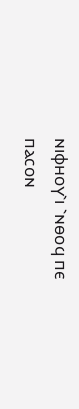ⲛⲓⲫⲏⲟⲩ⳿ⲓ ⳿ⲛⲑⲟϥ ⲡⲉ ⲡⲁⲥⲟⲛ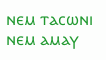ⲛⲉⲙ ⲧⲁⲥⲱⲛⲓ ⲛⲉⲙ ⲁⲙⲁⲩ